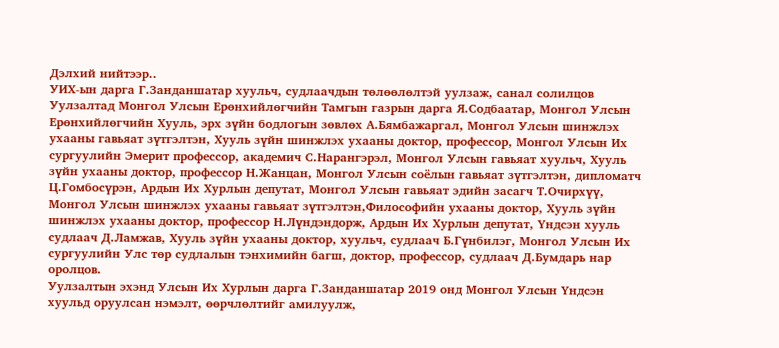Дэлхий нийтээр..
УИХ-ын дарга Г.Занданшатар хуульч, судлаачдын төлөөлөлтэй уулзаж, санал солилцов
Уулзалтад Монгол Улсын Ерөнхийлөгчийн Тамгын газрын дарга Я.Содбаатар, Монгол Улсын Ерөнхийлөгчийн Хууль, эрх зүйн бодлогын зөвлөх А.Бямбажаргал, Монгол Улсын шинжлэх ухааны гавьяат зүтгэлтэн, Хууль зүйн шинжлэх ухааны доктор, профессор, Монгол Улсын Их сургуулийн Эмерит профессор, академич С.Нарангэрэл, Монгол Улсын гавьяат хуульч, Хууль зүйн ухааны доктор, профессор Н.Жанцан, Монгол Улсын соёлын гавьяат зүтгэлтэн, дипломатч Ц.Гомбосүрэн, Ардын Их Хурлын депутат, Монгол Улсын гавьяат эдийн засагч Т.Очирхүү, Монгол Улсын шинжлэх ухааны гавьяат зүтгэлтэн,Философийн ухааны доктор, Хууль зүйн шинжлэх ухааны доктор, профессор Н.Лүндэндорж, Ардын Их Хурлын депутат, Үндсэн хууль судлаач Д.Ламжав, Хууль зүйн ухааны доктор, хуульч, судлаач Б.Гүнбилэг, Монгол Улсын Их сургуулийн Улс төр судлалын тэнхимийн багш, доктор, профессор, судлаач Д.Бумдарь нар оролцов.
Уулзалтын эхэнд Улсын Их Хурлын дарга Г.Занданшатар 2019 онд Монгол Улсын Үндсэн хуульд оруулсан нэмэлт, өөрчлөлтийг амилуулж,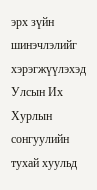эрх зүйн шинэчлэлийг хэрэгжүүлэхэд Улсын Их Хурлын сонгуулийн тухай хуульд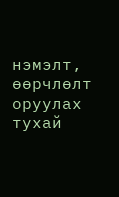нэмэлт, өөрчлөлт оруулах тухай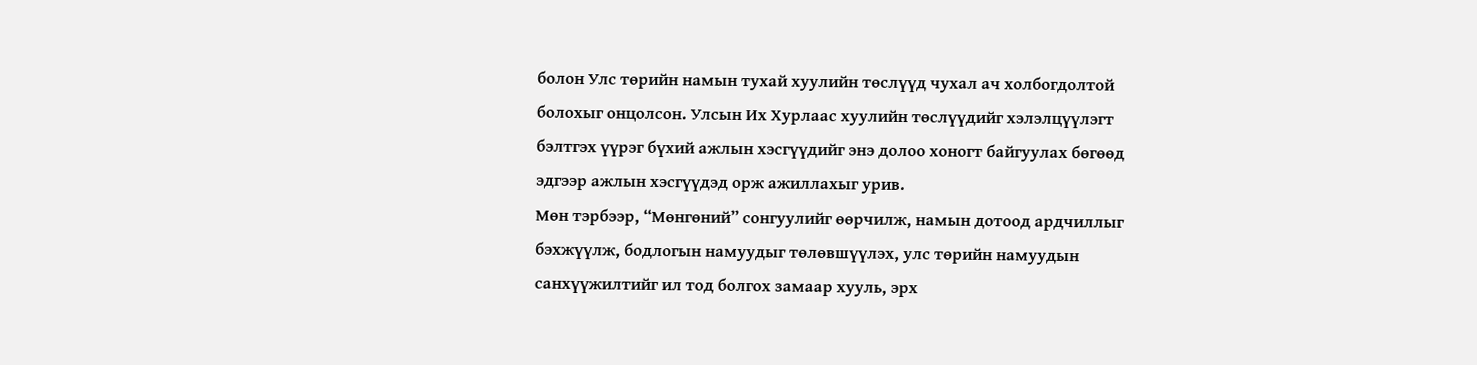болон Улс төрийн намын тухай хуулийн төслүүд чухал ач холбогдолтой болохыг онцолсон. Улсын Их Хурлаас хуулийн төслүүдийг хэлэлцүүлэгт бэлтгэх үүрэг бүхий ажлын хэсгүүдийг энэ долоо хоногт байгуулах бөгөөд эдгээр ажлын хэсгүүдэд орж ажиллахыг урив.
Мөн тэрбээр, “Мөнгөний” сонгуулийг өөрчилж, намын дотоод ардчиллыг бэхжүүлж, бодлогын намуудыг төлөвшүүлэх, улс төрийн намуудын санхүүжилтийг ил тод болгох замаар хууль, эрх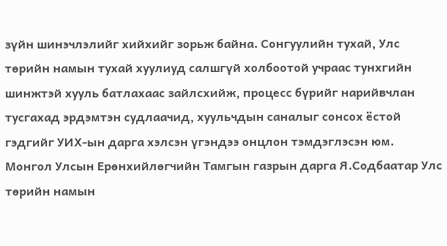зүйн шинэчлэлийг хийхийг зорьж байна. Сонгуулийн тухай, Улс төрийн намын тухай хуулиуд салшгүй холбоотой учраас тунхгийн шинжтэй хууль батлахаас зайлсхийж, процесс бүрийг нарийвчлан тусгахад эрдэмтэн судлаачид, хуульчдын саналыг сонсох ёстой гэдгийг УИХ-ын дарга хэлсэн үгэндээ онцлон тэмдэглэсэн юм.
Монгол Улсын Ерөнхийлөгчийн Тамгын газрын дарга Я.Содбаатар Улс төрийн намын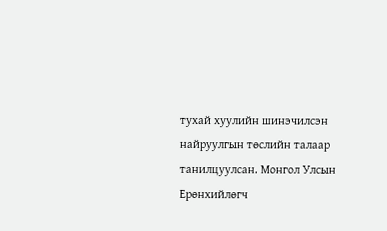тухай хуулийн шинэчилсэн найруулгын төслийн талаар танилцуулсан. Монгол Улсын Ерөнхийлөгч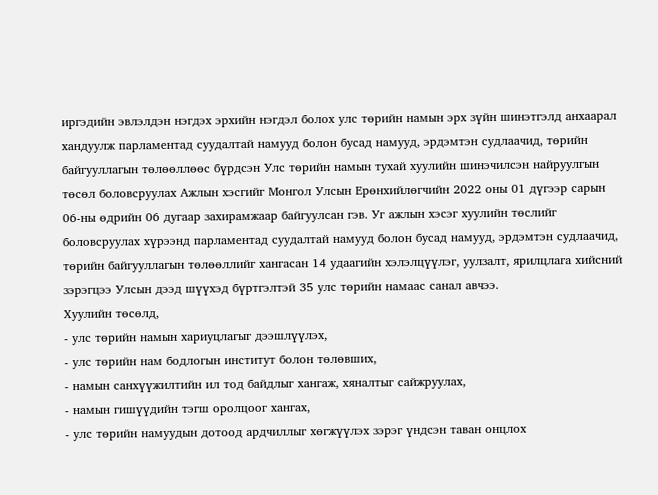иргэдийн эвлэлдэн нэгдэх эрхийн нэгдэл болох улс төрийн намын эрх зүйн шинэтгэлд анхаарал хандуулж парламентад суудалтай намууд болон бусад намууд, эрдэмтэн судлаачид, төрийн байгууллагын төлөөллөөс бүрдсэн Улс төрийн намын тухай хуулийн шинэчилсэн найруулгын төсөл боловсруулах Ажлын хэсгийг Монгол Улсын Ерөнхийлөгчийн 2022 оны 01 дүгээр сарын 06-ны өдрийн 06 дугаар захирамжаар байгуулсан гэв. Уг ажлын хэсэг хуулийн төслийг боловсруулах хүрээнд парламентад суудалтай намууд болон бусад намууд, эрдэмтэн судлаачид, төрийн байгууллагын төлөөллийг хангасан 14 удаагийн хэлэлцүүлэг, уулзалт, ярилцлага хийсний зэрэгцээ Улсын дээд шүүхэд бүртгэлтэй 35 улс төрийн намаас санал авчээ.
Хуулийн төсөлд,
- улс төрийн намын хариуцлагыг дээшлүүлэх,
- улс төрийн нам бодлогын институт болон төлөвших,
- намын санхүүжилтийн ил тод байдлыг хангаж, хяналтыг сайжруулах,
- намын гишүүдийн тэгш оролцоог хангах,
- улс төрийн намуудын дотоод ардчиллыг хөгжүүлэх зэрэг үндсэн таван онцлох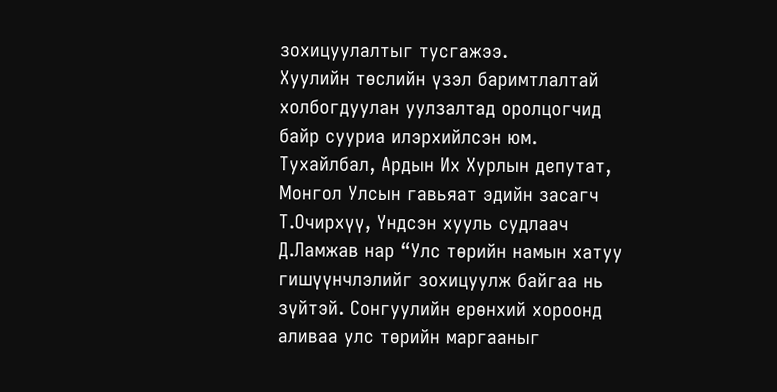зохицуулалтыг тусгажээ.
Хуулийн төслийн үзэл баримтлалтай холбогдуулан уулзалтад оролцогчид байр сууриа илэрхийлсэн юм. Тухайлбал, Ардын Их Хурлын депутат, Монгол Улсын гавьяат эдийн засагч Т.Очирхүү, Үндсэн хууль судлаач Д.Ламжав нар “Улс төрийн намын хатуу гишүүнчлэлийг зохицуулж байгаа нь зүйтэй. Сонгуулийн ерөнхий хороонд аливаа улс төрийн маргааныг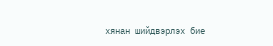хянан шийдвэрлэх бие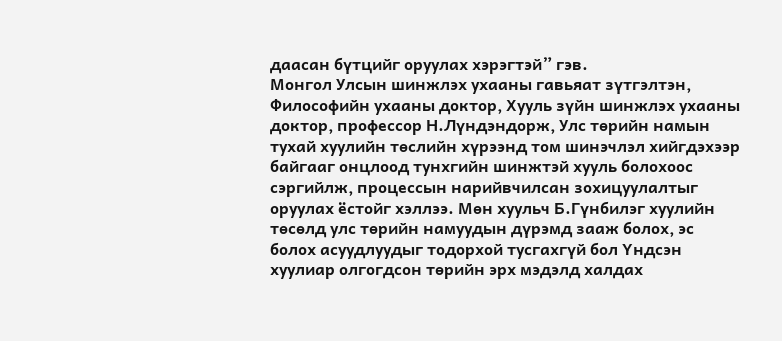даасан бүтцийг оруулах хэрэгтэй” гэв.
Монгол Улсын шинжлэх ухааны гавьяат зүтгэлтэн, Философийн ухааны доктор, Хууль зүйн шинжлэх ухааны доктор, профессор Н.Лүндэндорж, Улс төрийн намын тухай хуулийн төслийн хүрээнд том шинэчлэл хийгдэхээр байгааг онцлоод тунхгийн шинжтэй хууль болохоос сэргийлж, процессын нарийвчилсан зохицуулалтыг оруулах ёстойг хэллээ. Мөн хуульч Б.Гүнбилэг хуулийн төсөлд улс төрийн намуудын дүрэмд зааж болох, эс болох асуудлуудыг тодорхой тусгахгүй бол Үндсэн хуулиар олгогдсон төрийн эрх мэдэлд халдах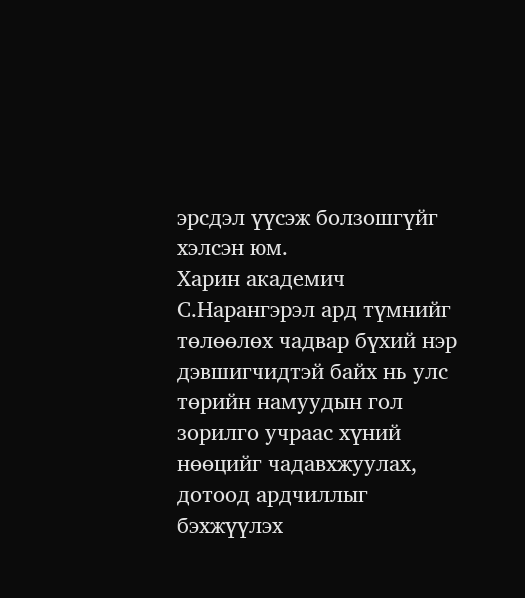эрсдэл үүсэж болзошгүйг хэлсэн юм.
Харин академич С.Нарангэрэл ард түмнийг төлөөлөх чадвар бүхий нэр дэвшигчидтэй байх нь улс төрийн намуудын гол зорилго учраас хүний нөөцийг чадавхжуулах, дотоод ардчиллыг бэхжүүлэх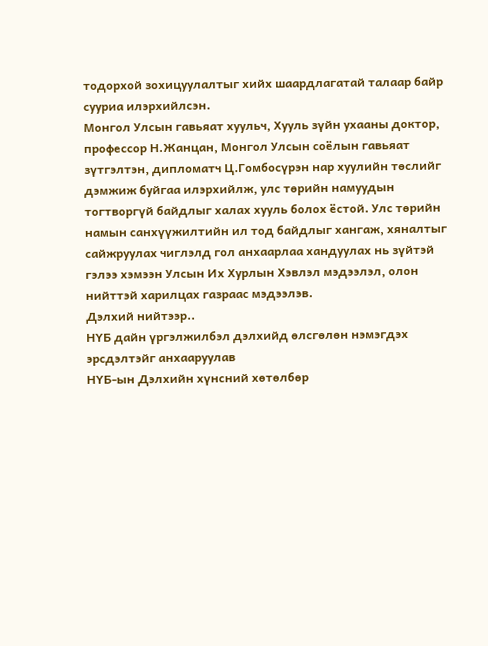тодорхой зохицуулалтыг хийх шаардлагатай талаар байр сууриа илэрхийлсэн.
Монгол Улсын гавьяат хуульч, Хууль зүйн ухааны доктор, профессор Н.Жанцан, Монгол Улсын соёлын гавьяат зүтгэлтэн, дипломатч Ц.Гомбосүрэн нар хуулийн төслийг дэмжиж буйгаа илэрхийлж, улс төрийн намуудын тогтворгүй байдлыг халах хууль болох ёстой. Улс төрийн намын санхүүжилтийн ил тод байдлыг хангаж, хяналтыг сайжруулах чиглэлд гол анхаарлаа хандуулах нь зүйтэй гэлээ хэмээн Улсын Их Хурлын Хэвлэл мэдээлэл, олон нийттэй харилцах газраас мэдээлэв.
Дэлхий нийтээр..
НҮБ дайн үргэлжилбэл дэлхийд өлсгөлөн нэмэгдэх эрсдэлтэйг анхааруулав
НҮБ-ын Дэлхийн хүнсний хөтөлбөр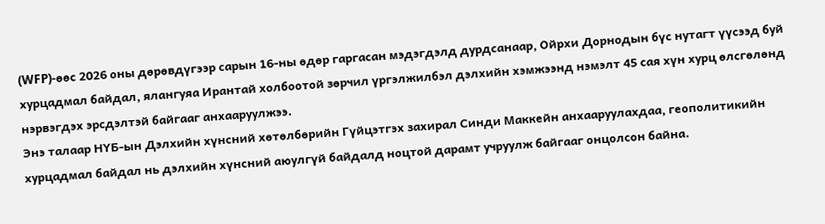(WFP)-өөс 2026 оны дөрөвдүгээр сарын 16-ны өдөр гаргасан мэдэгдэлд дурдсанаар, Ойрхи Дорнодын бүс нутагт үүсээд буй хурцадмал байдал, ялангуяа Ирантай холбоотой зөрчил үргэлжилбэл дэлхийн хэмжээнд нэмэлт 45 сая хүн хурц өлсгөлөнд нэрвэгдэх эрсдэлтэй байгааг анхааруулжээ.
Энэ талаар НҮБ-ын Дэлхийн хүнсний хөтөлбөрийн Гүйцэтгэх захирал Синди Маккейн анхааруулахдаа, геополитикийн хурцадмал байдал нь дэлхийн хүнсний аюулгүй байдалд ноцтой дарамт учруулж байгааг онцолсон байна.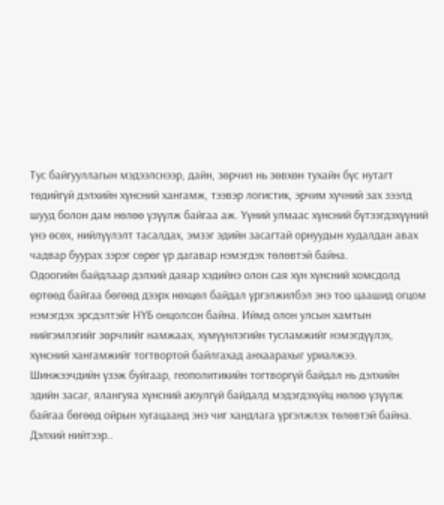Тус байгууллагын мэдээлснээр, дайн, зөрчил нь зөвхөн тухайн бүс нутагт төдийгүй дэлхийн хүнсний хангамж, тээвэр логистик, эрчим хүчний зах зээлд шууд болон дам нөлөө үзүүлж байгаа аж. Үүний улмаас хүнсний бүтээгдэхүүний үнэ өсөх, нийлүүлэлт тасалдах, эмзэг эдийн засагтай орнуудын худалдан авах чадвар буурах зэрэг сөрөг үр дагавар нэмэгдэх төлөвтэй байна.
Одоогийн байдлаар дэлхий даяар хэдийнэ олон сая хүн хүнсний хомсдолд өртөөд байгаа бөгөөд дээрх нөхцөл байдал үргэлжилбэл энэ тоо цаашид огцом нэмэгдэх эрсдэлтэйг НҮБ онцолсон байна. Иймд олон улсын хамтын нийгэмлэгийг зөрчлийг намжаах, хүмүүнлэгийн тусламжийг нэмэгдүүлэх, хүнсний хангамжийг тогтвортой байлгахад анхаарахыг уриалжээ.
Шинжээчдийн үзэж буйгаар, геополитикийн тогтворгүй байдал нь дэлхийн эдийн засаг, ялангуяа хүнсний аюулгүй байдалд мэдэгдэхүйц нөлөө үзүүлж байгаа бөгөөд ойрын хугацаанд энэ чиг хандлага үргэлжлэх төлөвтэй байна.
Дэлхий нийтээр..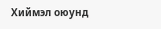Хиймэл оюунд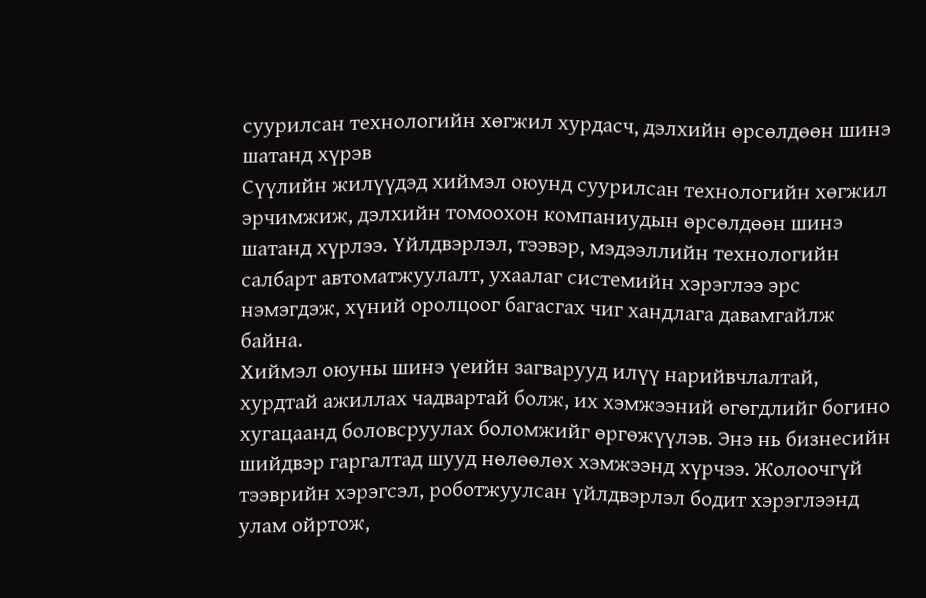суурилсан технологийн хөгжил хурдасч, дэлхийн өрсөлдөөн шинэ шатанд хүрэв
Сүүлийн жилүүдэд хиймэл оюунд суурилсан технологийн хөгжил эрчимжиж, дэлхийн томоохон компаниудын өрсөлдөөн шинэ шатанд хүрлээ. Үйлдвэрлэл, тээвэр, мэдээллийн технологийн салбарт автоматжуулалт, ухаалаг системийн хэрэглээ эрс нэмэгдэж, хүний оролцоог багасгах чиг хандлага давамгайлж байна.
Хиймэл оюуны шинэ үеийн загварууд илүү нарийвчлалтай, хурдтай ажиллах чадвартай болж, их хэмжээний өгөгдлийг богино хугацаанд боловсруулах боломжийг өргөжүүлэв. Энэ нь бизнесийн шийдвэр гаргалтад шууд нөлөөлөх хэмжээнд хүрчээ. Жолоочгүй тээврийн хэрэгсэл, роботжуулсан үйлдвэрлэл бодит хэрэглээнд улам ойртож,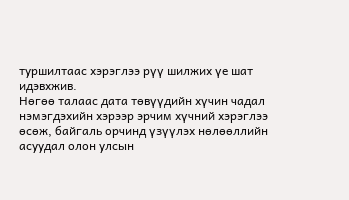туршилтаас хэрэглээ рүү шилжих үе шат идэвхжив.
Нөгөө талаас дата төвүүдийн хүчин чадал нэмэгдэхийн хэрээр эрчим хүчний хэрэглээ өсөж, байгаль орчинд үзүүлэх нөлөөллийн асуудал олон улсын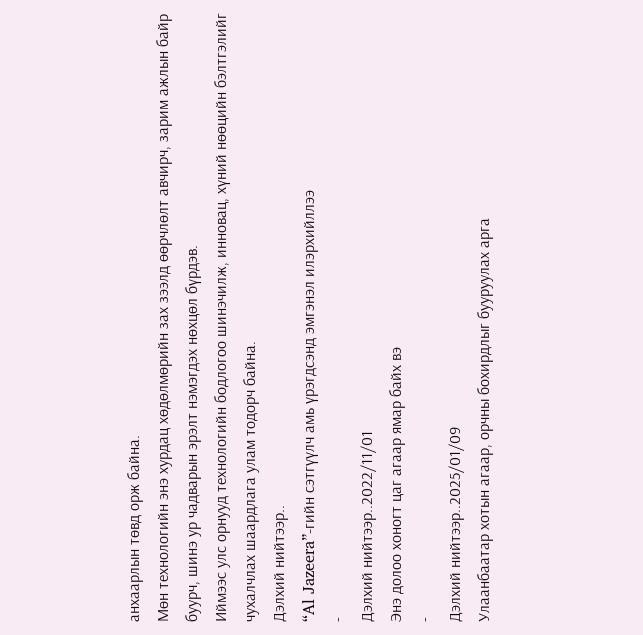анхаарлын төвд орж байна.
Мөн технологийн энэ хурдац хөдөлмөрийн зах зээлд өөрчлөлт авчирч, зарим ажлын байр буурч, шинэ ур чадварын эрэлт нэмэгдэх нөхцөл бүрдэв.
Иймээс улс орнууд технологийн бодлогоо шинэчилж, инновац, хүний нөөцийн бэлтгэлийг чухалчлах шаардлага улам тодорч байна.
Дэлхий нийтээр..
“Al Jazeera”-гийн сэтгүүлч амь үрэгдсэнд эмгэнэл илэрхийллээ
-
Дэлхий нийтээр..2022/11/01
Энэ долоо хоногт цаг агаар ямар байх вэ
-
Дэлхий нийтээр..2025/01/09
Улаанбаатар хотын агаар, орчны бохирдлыг бууруулах арга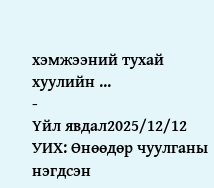хэмжээний тухай хуулийн ...
-
Үйл явдал2025/12/12
УИХ: Өнөөдөр чуулганы нэгдсэн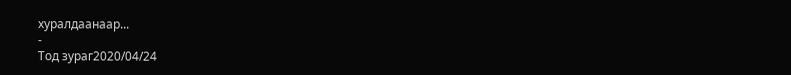хуралдаанаар...
-
Тод зураг2020/04/24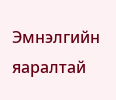Эмнэлгийн яаралтай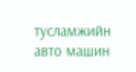тусламжийн авто машин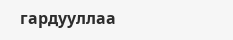гардууллаа